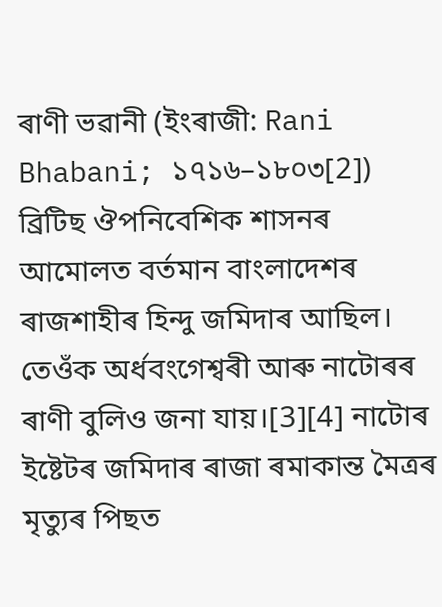ৰাণী ভৱানী (ইংৰাজী: Rani Bhabani; ১৭১৬–১৮০৩[2]) ব্ৰিটিছ ঔপনিবেশিক শাসনৰ আমোলত বৰ্তমান বাংলাদেশৰ ৰাজশাহীৰ হিন্দু জমিদাৰ আছিল। তেওঁক অৰ্ধবংগেশ্বৰী আৰু নাটোৰৰ ৰাণী বুলিও জনা যায়।[3][4] নাটোৰ ইষ্টেটৰ জমিদাৰ ৰাজা ৰমাকান্ত মৈত্ৰৰ মৃত্যুৰ পিছত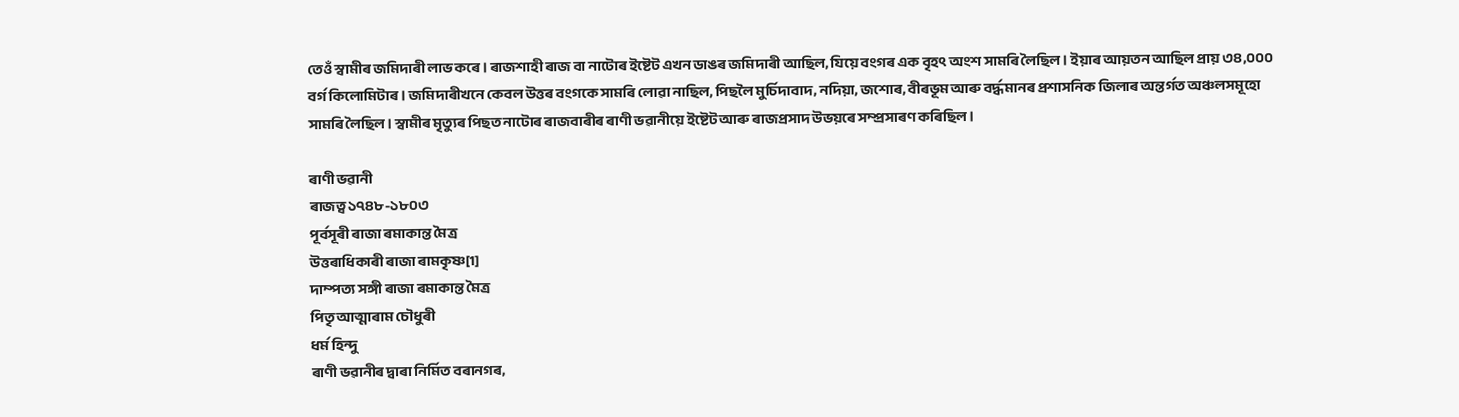তেওঁ স্বামীৰ জমিদাৰী লাভ কৰে। ৰাজশাহী ৰাজ বা নাটোৰ ইষ্টেট এখন ডাঙৰ জমিদাৰী আছিল, যিয়ে বংগৰ এক বৃহৎ অংশ সামৰি লৈছিল। ইয়াৰ আয়তন আছিল প্ৰায় ৩৪,০০০ বৰ্গ কিলোমিটাৰ। জমিদাৰীখনে কেবল উত্তৰ বংগকে সামৰি লোৱা নাছিল, পিছলৈ মুৰ্চিদাবাদ, নদিয়া, জশোৰ, বীৰভূম আৰু বৰ্দ্ধমানৰ প্ৰশাসনিক জিলাৰ অন্তৰ্গত অঞ্চলসমূহো সামৰি লৈছিল। স্বামীৰ মৃত্যুৰ পিছত নাটোৰ ৰাজবাৰীৰ ৰাণী ভৱানীয়ে ইষ্টেট আৰু ৰাজপ্ৰসাদ উভয়ৰে সম্প্ৰসাৰণ কৰিছিল।

ৰাণী ভৱানী
ৰাজত্ব ১৭৪৮-১৮০৩
পূৰ্বসূৰী ৰাজা ৰমাকান্ত মৈত্ৰ
উত্তৰাধিকাৰী ৰাজা ৰামকৃষ্ণ[1]
দাম্পত্য সঙ্গী ৰাজা ৰমাকান্ত মৈত্ৰ
পিতৃ আত্মাৰাম চৌধুৰী
ধৰ্ম হিন্দু
ৰাণী ভৱানীৰ দ্বাৰা নিৰ্মিত বৰানগৰ,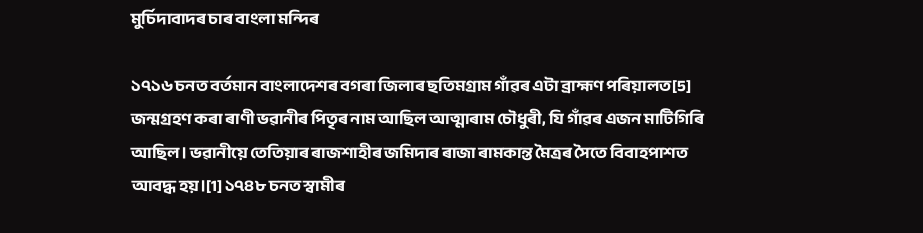মুৰ্চিদাবাদৰ চাৰ বাংলা মন্দিৰ

১৭১৬ চনত বৰ্তমান বাংলাদেশৰ বগৰা জিলাৰ ছতিমগ্ৰাম গাঁৱৰ এটা ব্ৰাহ্মণ পৰিয়ালত[5] জন্মগ্ৰহণ কৰা ৰাণী ভৱানীৰ পিতৃৰ নাম আছিল আত্মাৰাম চৌধুৰী, যি গাঁৱৰ এজন মাটিগিৰি আছিল। ভৱানীয়ে তেতিয়াৰ ৰাজশাহীৰ জমিদাৰ ৰাজা ৰামকান্ত মৈত্ৰৰ সৈতে বিবাহপাশত আবদ্ধ হয়।[1] ১৭৪৮ চনত স্বামীৰ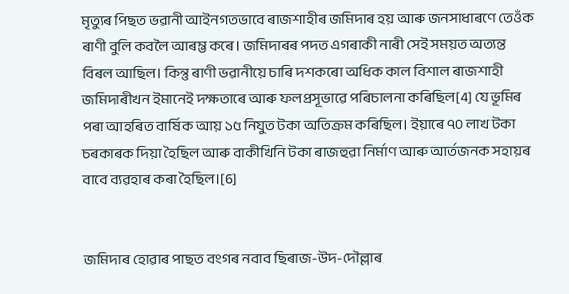মৃত্যুৰ পিছত ভৱানী আইনগতভাবে ৰাজশাহীৰ জমিদাৰ হয় আৰু জনসাধাৰণে তেওঁক ৰাণী বুলি কবলৈ আৰম্ভ কৰে। জমিদাৰৰ পদত এগৰাকী নাৰী সেই সময়ত অত্যন্ত বিৰল আছিল। কিন্তু ৰাণী ভৱানীয়ে চাৰি দশকৰো অধিক কাল বিশাল ৰাজশাহী জমিদাৰীখন ইমানেই দক্ষতাৰে আৰু ফলপ্ৰসূভাৱে পৰিচালনা কৰিছিল[4] যে ভূমিৰ পৰা আহৰিত বাৰ্ষিক আয় ১৫ নিযুত টকা অতিক্ৰম কৰিছিল। ইয়াৰে ৭০ লাখ টকা চৰকাৰক দিয়া হৈছিল আৰু বাকীখিনি টকা ৰাজহুৱা নিৰ্মাণ আৰু আৰ্তজনক সহায়ৰ বাবে ব্যৱহাৰ কৰা হৈছিল।[6]


জমিদাৰ হোৱাৰ পাছত বংগৰ নবাব ছিৰাজ-উদ-দৌল্লাৰ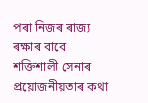পৰা নিজৰ ৰাজ্য ৰক্ষাৰ বাবে শক্তিশালী সেনাৰ প্ৰয়োজনীয়তাৰ কথা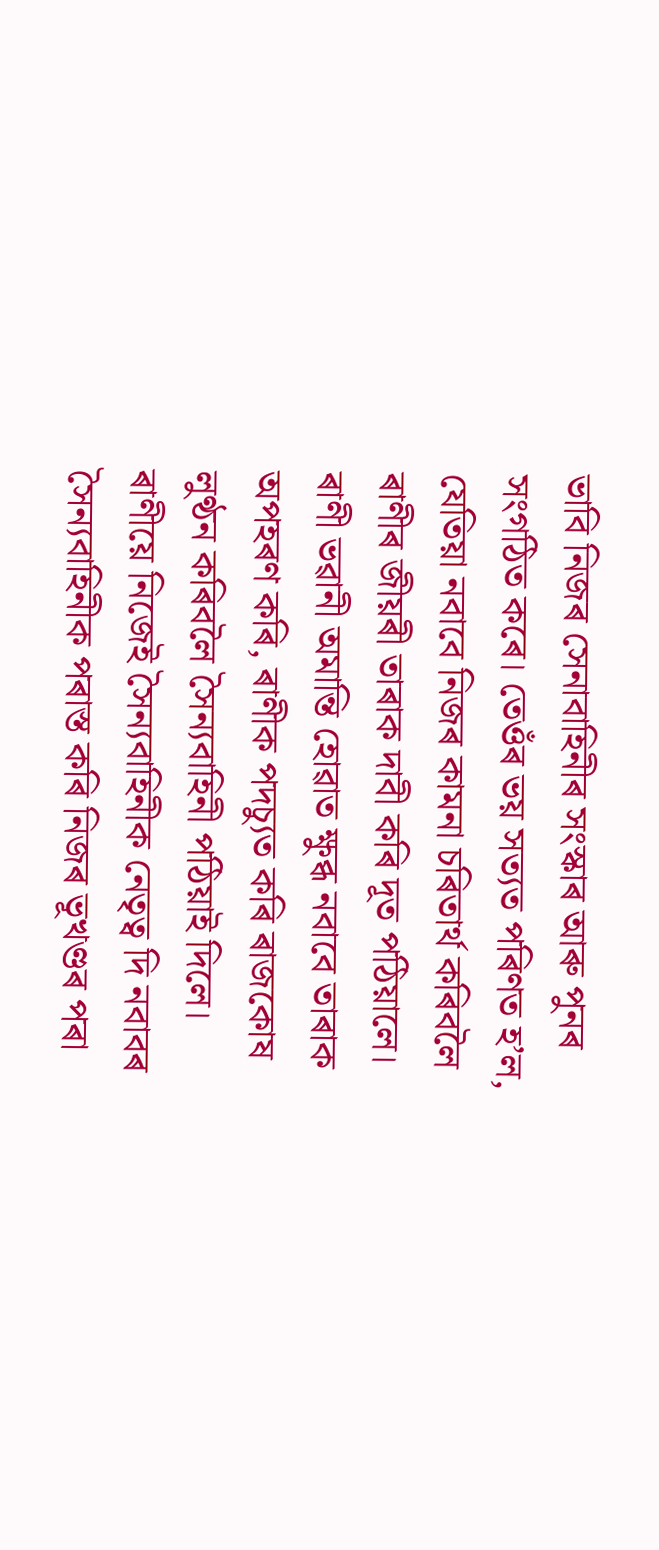ভাবি নিজৰ সেনাবাহিনীৰ সংস্কাৰ আৰু পুনৰ সংগঠিত কৰে। তেওঁৰ ভয় সত্যত পৰিণত হ’ল, যেতিয়া নবাবে নিজৰ কামনা চৰিতাৰ্থ কৰিবলৈ ৰাণীৰ জীয়ৰী তাৰাক দাবী কৰি দূত পঠিয়ালে। ৰাণী ভৱানী অমান্তি হোৱাত ক্ষুব্ধ নবাবে তাৰাক অপহৰণ কৰি, ৰাণীক পদচ্যুত কৰি ৰাজকোষ লুণ্ঠন কৰিবলৈ সৈন্যবাহিনী পঠিয়াই দিলে। ৰাণীয়ে নিজেই সৈন্যবাহিনীক নেতৃত্ব দি নবাবৰ সৈন্যবাহিনীক পৰাস্ত কৰি নিজৰ ভূখণ্ডৰ পৰা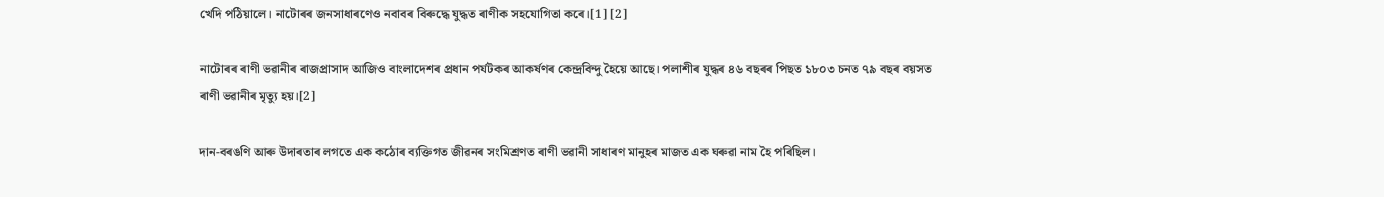খেদি পঠিয়ালে। নাটোৰৰ জনসাধাৰণেও নবাবৰ বিৰুদ্ধে যুদ্ধত ৰাণীক সহযোগিতা কৰে।[1] [2]

নাটোৰৰ ৰাণী ভৱানীৰ ৰাজপ্ৰাসাদ আজিও বাংলাদেশৰ প্ৰধান পৰ্যটকৰ আকৰ্ষণৰ কেন্দ্ৰবিন্দু হৈয়ে আছে। পলাশীৰ যুদ্ধৰ ৪৬ বছৰৰ পিছত ১৮০৩ চনত ৭৯ বছৰ বয়সত ৰাণী ভৱানীৰ মৃত্যু হয়।[2]

দান-বৰঙণি আৰু উদাৰতাৰ লগতে এক কঠোৰ ব্যক্তিগত জীৱনৰ সংমিশ্ৰণত ৰাণী ভৱানী সাধাৰণ মানুহৰ মাজত এক ঘৰুৱা নাম হৈ পৰিছিল।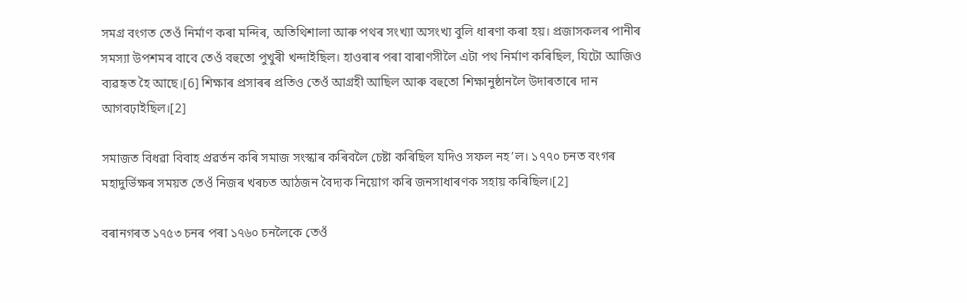সমগ্ৰ বংগত তেওঁ নিৰ্মাণ কৰা মন্দিৰ, অতিথিশালা আৰু পথৰ সংখ্যা অসংখ্য বুলি ধাৰণা কৰা হয়। প্ৰজাসকলৰ পানীৰ সমস্যা উপশমৰ বাবে তেওঁ বহুতো পুখুৰী খন্দাইছিল। হাওৰাৰ পৰা বাৰাণসীলৈ এটা পথ নিৰ্মাণ কৰিছিল, যিটো আজিও ব্যৱহৃত হৈ আছে।[6] শিক্ষাৰ প্ৰসাৰৰ প্ৰতিও তেওঁ আগ্ৰহী আছিল আৰু বহুতো শিক্ষানুষ্ঠানলৈ উদাৰতাৰে দান আগবঢ়াইছিল।[2]

সমাজত বিধৱা বিবাহ প্ৰৱৰ্তন কৰি সমাজ সংস্কাৰ কৰিবলৈ চেষ্টা কৰিছিল যদিও সফল নহ’ল। ১৭৭০ চনত বংগৰ মহাদুৰ্ভিক্ষৰ সময়ত তেওঁ নিজৰ খৰচত আঠজন বৈদ্যক নিয়োগ কৰি জনসাধাৰণক সহায় কৰিছিল।[2]

বৰানগৰত ১৭৫৩ চনৰ পৰা ১৭৬০ চনলৈকে তেওঁ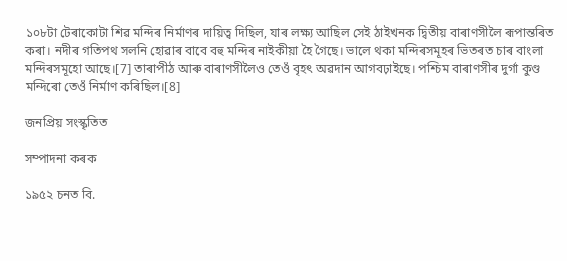১০৮টা টেৰাকোটা শিৱ মন্দিৰ নিৰ্মাণৰ দায়িত্ব দিছিল, যাৰ লক্ষ্য আছিল সেই ঠাইখনক দ্বিতীয় বাৰাণসীলৈ ৰূপান্তৰিত কৰা। নদীৰ গতিপথ সলনি হোৱাৰ বাবে বহু মন্দিৰ নাইকীয়া হৈ গৈছে। ভালে থকা মন্দিৰসমূহৰ ভিতৰত চাৰ বাংলা মন্দিৰসমূহো আছে।[7] তাৰাপীঠ আৰু বাৰাণসীলৈও তেওঁ বৃহৎ অৱদান আগবঢ়াইছে। পশ্চিম বাৰাণসীৰ দুৰ্গা কুণ্ড মন্দিৰো তেওঁ নিৰ্মাণ কৰিছিল।[8]

জনপ্ৰিয় সংস্কৃতিত

সম্পাদনা কৰক

১৯৫২ চনত বি.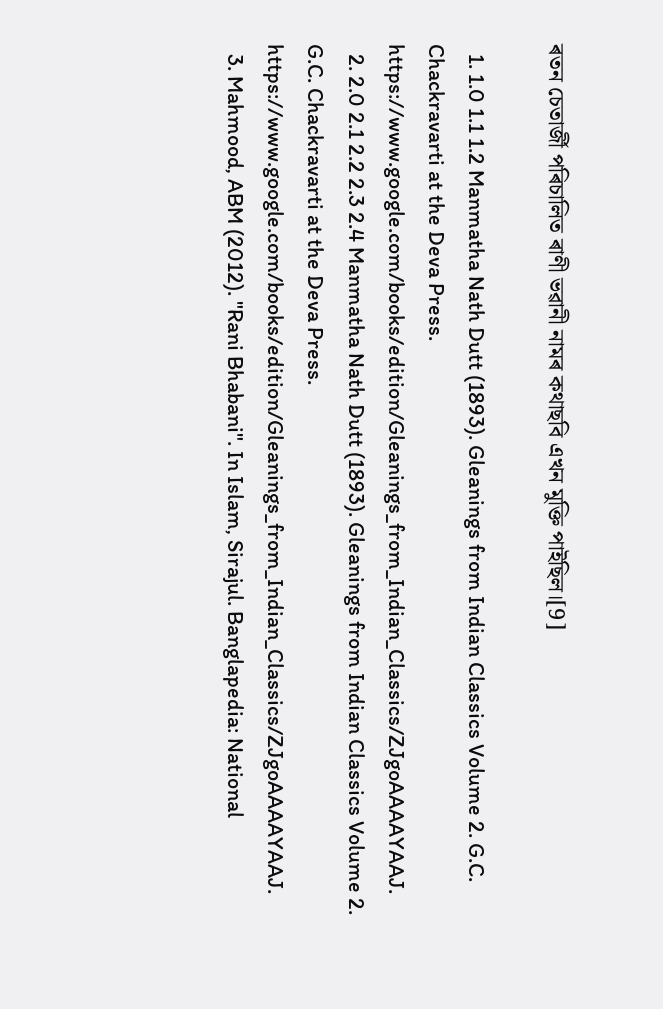ৰতন চেতাৰ্জী পৰিচালিত ৰাণী ভৱানী নামৰ কথাছবি এখন মুক্তি পাইছিল।[9]

  1. 1.0 1.1 1.2 Manmatha Nath Dutt (1893). Gleanings from Indian Classics Volume 2. G.C. Chackravarti at the Deva Press. https://www.google.com/books/edition/Gleanings_from_Indian_Classics/ZJgoAAAAYAAJ.
  2. 2.0 2.1 2.2 2.3 2.4 Manmatha Nath Dutt (1893). Gleanings from Indian Classics Volume 2. G.C. Chackravarti at the Deva Press. https://www.google.com/books/edition/Gleanings_from_Indian_Classics/ZJgoAAAAYAAJ.
  3. Mahmood, ABM (2012). "Rani Bhabani". In Islam, Sirajul. Banglapedia: National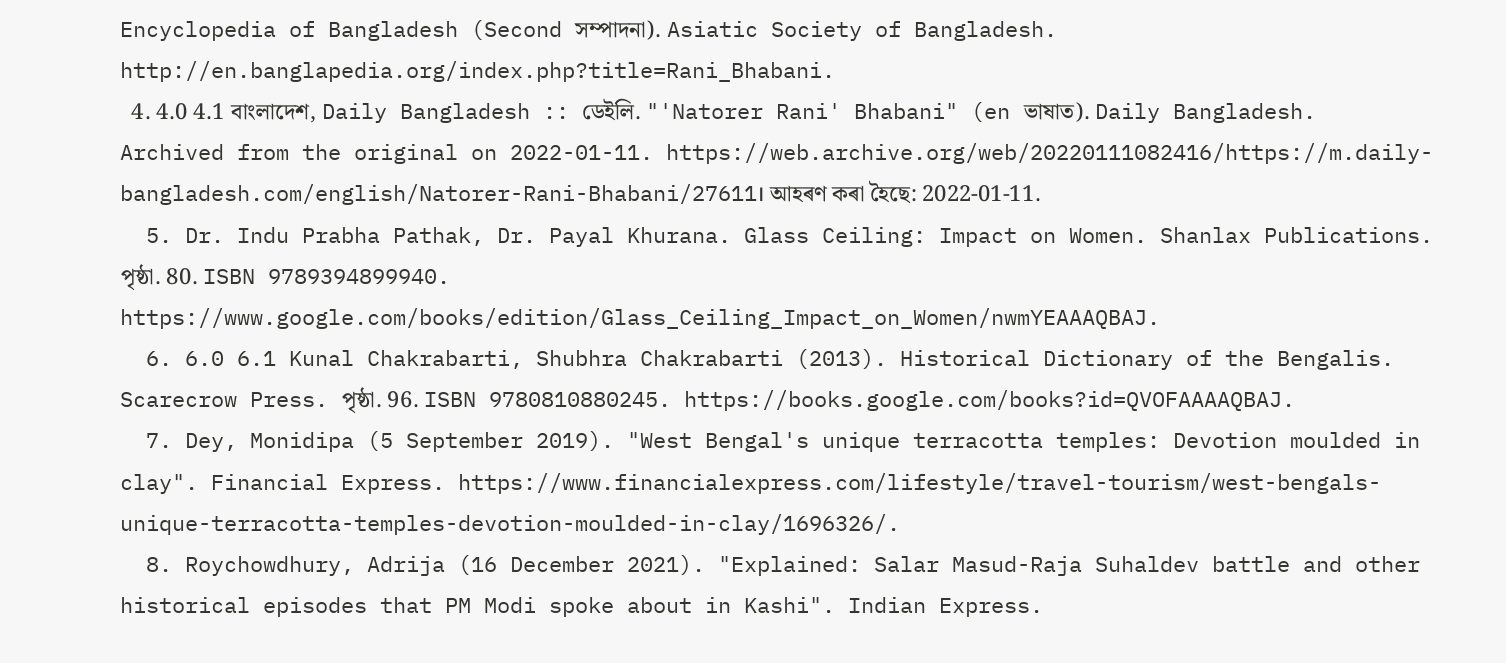Encyclopedia of Bangladesh (Second সম্পাদনা). Asiatic Society of Bangladesh. http://en.banglapedia.org/index.php?title=Rani_Bhabani.
  4. 4.0 4.1 বাংলাদেশ, Daily Bangladesh :: ডেইলি. "'Natorer Rani' Bhabani" (en ভাষাত). Daily Bangladesh. Archived from the original on 2022-01-11. https://web.archive.org/web/20220111082416/https://m.daily-bangladesh.com/english/Natorer-Rani-Bhabani/27611। আহৰণ কৰা হৈছে: 2022-01-11.
  5. Dr. Indu Prabha Pathak, Dr. Payal Khurana. Glass Ceiling: Impact on Women. Shanlax Publications. পৃষ্ঠা. 80. ISBN 9789394899940. https://www.google.com/books/edition/Glass_Ceiling_Impact_on_Women/nwmYEAAAQBAJ.
  6. 6.0 6.1 Kunal Chakrabarti, Shubhra Chakrabarti (2013). Historical Dictionary of the Bengalis. Scarecrow Press. পৃষ্ঠা. 96. ISBN 9780810880245. https://books.google.com/books?id=QVOFAAAAQBAJ.
  7. Dey, Monidipa (5 September 2019). "West Bengal's unique terracotta temples: Devotion moulded in clay". Financial Express. https://www.financialexpress.com/lifestyle/travel-tourism/west-bengals-unique-terracotta-temples-devotion-moulded-in-clay/1696326/.
  8. Roychowdhury, Adrija (16 December 2021). "Explained: Salar Masud-Raja Suhaldev battle and other historical episodes that PM Modi spoke about in Kashi". Indian Express.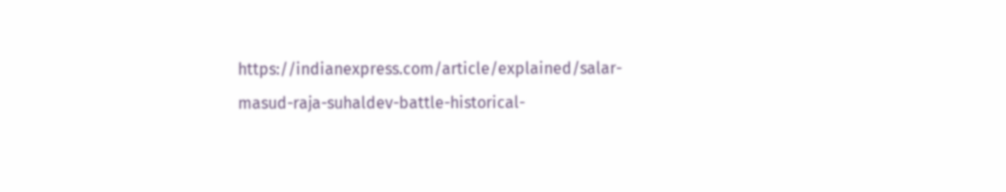https://indianexpress.com/article/explained/salar-masud-raja-suhaldev-battle-historical-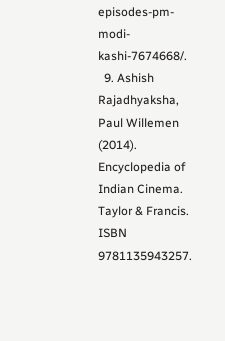episodes-pm-modi-kashi-7674668/.
  9. Ashish Rajadhyaksha, Paul Willemen (2014). Encyclopedia of Indian Cinema. Taylor & Francis. ISBN 9781135943257.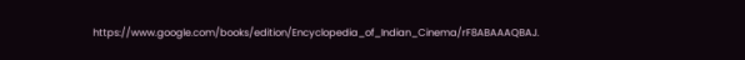https://www.google.com/books/edition/Encyclopedia_of_Indian_Cinema/rF8ABAAAQBAJ.